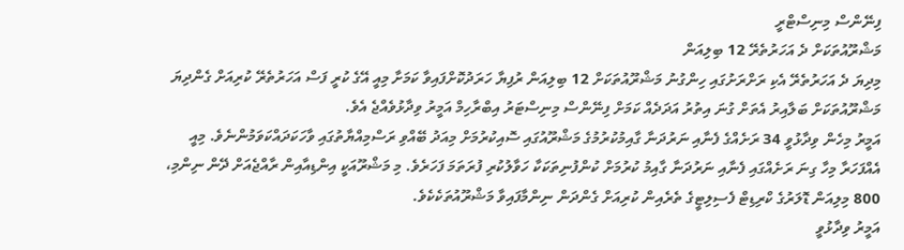ފިނޭންސް މިނިސްޓްރީ
މަޝްރޫއުތަކަށް ދެ އަހަރުތެރޭ 12 ބިލިއަން
މިދިޔަ ދެ އަހަރުތެރޭ އެކި ރަށްރަށުގައި ހިންގުނު މަޝްރޫއުތަކަށް 12 ބިލިއަން ރުފިޔާ ހަރަދުކޮށްފައިވާ ކަމަށާ މިއީ އޭގެ ކުރީ ފަސް އަހަރުތެރޭ ކުރިއަށް ގެންދިޔަ މަޝްރޫއުތަކަށް ބަލާއިރު އެތަށް ގުނަ އިތުރު އަދަދެއް ކަމަށް ފިނޭންސް މިނިސްޓަރު އިބްރާހިމް އަމީރު ވިދާޅުވެއްޖެ އެވެ.
އަމީރު މިހެން ވިދާޅުވީ 34 ރަށެއްގެ ފެނާއި ނަރުދަނާ ގާއިމުކުރުމުގެ މަޝްރޫއުގައި ސޮއިކުރުމަށް މިއަދު ބޭއްވި ރަސްމިއްޔާތުގައި ވާހަކަދައްކަވަމުންނެވެ. މިއީ އެއްފަހަރާ މިހާ ގިނަ ރަށެއްގައި ފެނާއި ނަރުދަނާ ގާއިމު ކުރުމަށް ކުންފުނިތަކަކާ ހަވާލުކުރި ފުރަތަމަ ފަހަރެވެ. މި މަޝްރޫއަކީ އިންޑިއާއިން ރާއްޖެއަށް ދޭން ނިންމި، 800 މިލިއަން ޑޮލަރުގެ ކްރިޑިޓް ފެސިލިޓީގެ ތެރެއިން ކުރިއަށް ގެންދަން ނިންމާފައިވާ މަޝްރޫއުތަކެކެވެ.
އަމީރު ވިދާޅުވީ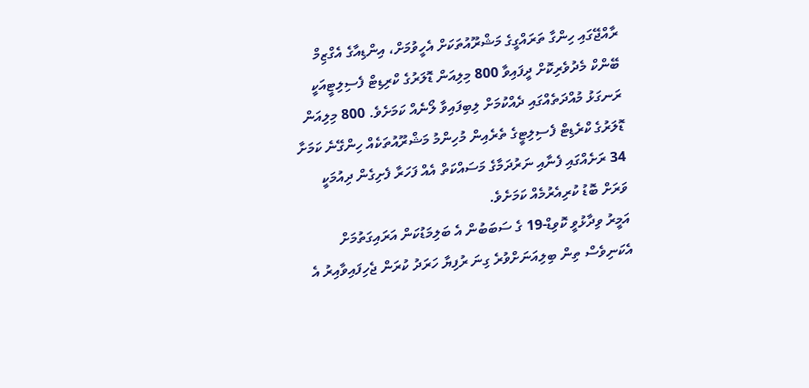ރާއްޖޭގައި ހިންގާ ތަރައްގީގެ މަޝްރޫއުތަކަށް އެހީވުމަށް، އިންޑިއާގެ އެގްޒިމް ބޭންކް މެދުވެރިކޮށް ދީފައިވާ 800 މިލިއަން ޑޮލަރުގެ ކްރިޑިޓް ފެސިލިޓީއަކީ ރަނގަޅު މުއްދަތެއްގައި ދެއްކުމަށް ލިބިފައިވާ ލޯނެއް ކަމަށެވެ. 800 މިލިއަން ޑޮލަރުގެ ކްރެޑިޓް ފެސިލިޓީގެ ތެރެއިން މުހިންމު މަޝްރޫއުތަކެއް ހިންގޭނެ ކަމަށާ 34 ރަށެއްގައި ފެނާއި ނަރުދަމާގެ މަސައްކަތް އެއް ފަހަރާ ފެށިގެން ދިއުމަކީ ވަރަށް ބޮޑު ކުރިއެރުމެއް ކަމަށެވެ.
އަމީރު ވިދާޅުވީ ކޮވިޑް-19 ގެ ސަބަބުން އެ ބަލިމަޑުކަން އަރައިގަތުމަށް އެކަނިވެސް ތިން ބިލިއަނަށްވުރެ ގިނަ ރުފިޔާ ހަރަދު ކުރަން ޖެހިފައިވާއިރު އެ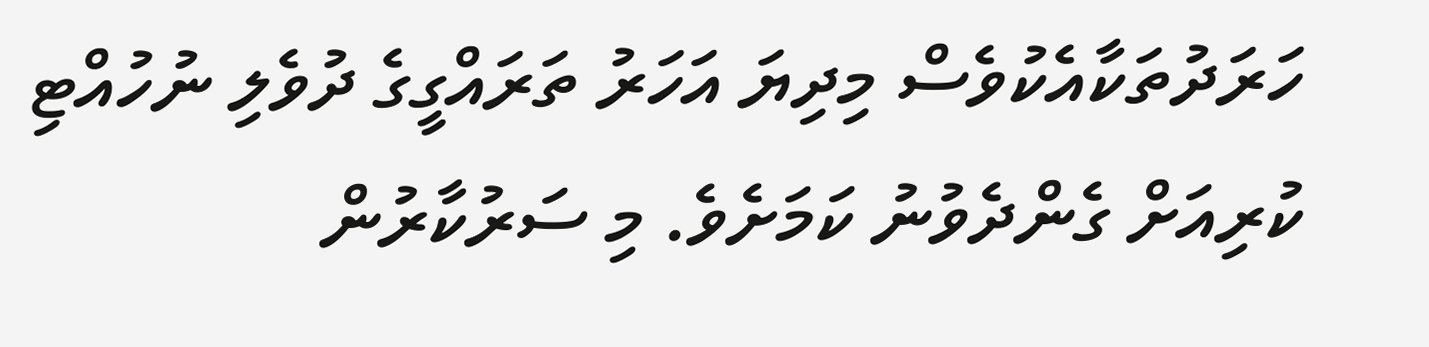ހަރަދުތަކާއެކުވެސް މިދިޔަ އަހަރު ތަރައްގީގެ ދުވެލި ނުހުއްޓި ކުރިއަށް ގެންދެވުނު ކަމަށެވެ. މި ސަރުކާރުން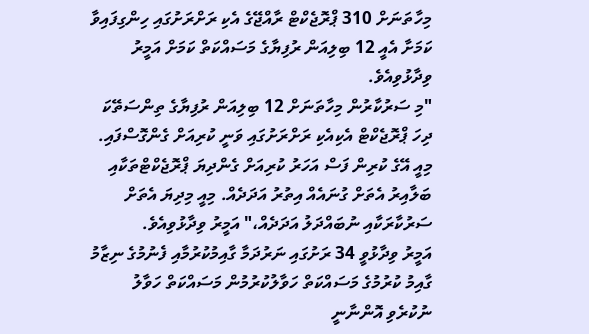މިހާތަނަށް 310 ޕްރޮޖެކްޓް ރާއްޖޭގެ އެކި ރަށްރަށުގައި ހިންގިފައިވާ ކަމަށާ އެއީ 12 ބިލިއަން ރުފިޔާގެ މަސައްކަތް ކަމަށް އަމީރު ވިދާޅުވިއެވެ.
"މި ސަރުކާރުން މިހާތަނަށް 12 ބިލިއަން ރުފިޔާގެ ތިންސަތޭކަ ދިހަ ޕްރޮޖެކްޓް އެކިއެކި ރަށްރަށުގައި ވަނީ ކުރިއަށް ގެންގޮސްފައި. މިއީ އޭގެ ކުރިން ފަސް އަހަރު ކުރިއަށް ގެންދިޔަ ޕްރޮޖެކްޓްތަކާއި ބަލާއިރު އެތަށް ގުނައެއް އިތުރު އަދަދެއް. މިއީ މިދިޔަ އެތަށް ސަރުކާރަކާއި ނުބައްދަލު އަދަދެއް،" އަމީރު ވިދާޅުވިއެވެ.
އަމީރު ވިދާޅުވީ 34 ރަށުގައި ނަރުދަމާ ގާއިމުކުރުމާއި ފެނުމުގެ ނިޒާމު ގާއިމު ކުރުމުގެ މަސައްކަތް ހަވާލުކުރުމުން މަސައްކަތް ހަވާލު ނުކުރެވި އޮންނާނީ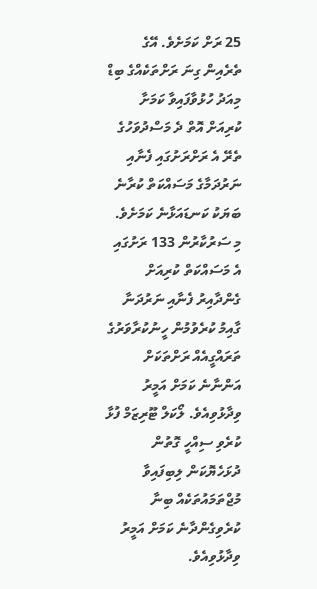25 ރަށް ކަމަށެވެ. އޭގެ ތެރެއިން ގިނަ ރަށްތަކެއްގެ ބިޑް މިއަދު ހުޅުވާފައިވާ ކަމަށާ ކުރިއަށް އޮތް ދެ މަސްދުވަހުގެ ތެރޭ އެ ރަށްރަށުގައި ފެނާއި ނަރުދަމާގެ މަސައްކަތް ކުރާނެ ބަޔަކު ކަނޑައަޅާނެ ކަމަށެވެ.
މި ސަރުކާރުން 133 ރަށުގައި އެ މަސައްކަތް ކުރިއަށް ގެންދާއިރު ފެނާއި ނަރުދަނާ ގާއިމު ކުރެވުމުން ހީނުކުރާވަރުގެ ތަރައްގީއެއް ރަށްތަކަށް އަންނާނެ ކަމަށް އަމީރު ވިދާޅުވިއެވެ. ލޯކަލް ޓޫރިޒަމް ފުޅާ ކުރެވި ސިއްހީ ގޮތުން ދުޅަހެޔޮކަން ލިބިފައިވާ މުޖްތަމައުތަކެއް ބިނާ ކުރެވިގެންދާނެ ކަމަށް އަމީރު ވިދާޅުވިއެވެ.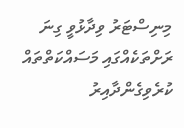މިނިސްޓަރު ވިދާޅުވީ ގިނަ ރަށްތަކެއްގައި މަސައްކަތްތައް ކުރެވިގެންދާއިރު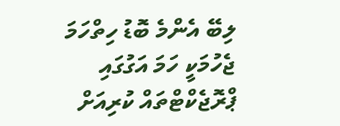ލިބޭ އެންމެ ބޮޑު ހިތްހަމަ ޖެހުމަކީ ހަމަ އަގުގައި ޕްރޮޖެކްޓްތައް ކުރިއަށް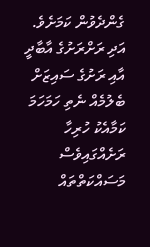ގެންދެވުން ކަމަށެވެ. އަދި ރަށްރަށުގެ އާބާދީ އާއި ރަށުގެ ސައިޒަށް ބެލުމެއް ނެތި ހަމަހަމަ ކަމާއެކު ހުރިހާ ރަށެއްގައިވެސް މަސައްކަތްތައް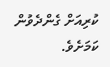ކުރިއަށް ގެންދެވުން ކަމަށެވެ.